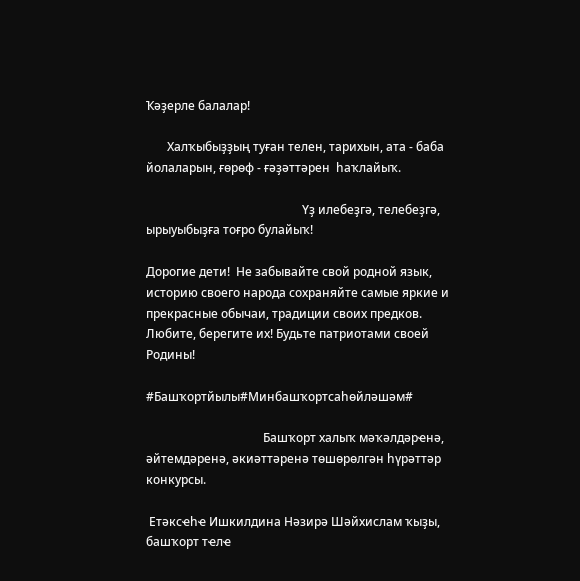Ҡәҙерле балалар!

       Халҡыбыҙҙың туған телен, тарихын, ата - баба йолаларын, ғөрөф - ғәҙәттәрен  һаҡлайыҡ.

                                                    Үҙ илебеҙгә, телебеҙгә, ырыуыбыҙға тоғро булайыҡ!

Дорогие дети!  Не забывайте свой родной язык, историю своего народа сохраняйте самые яркие и прекрасные обычаи, традиции своих предков. Любите, берегите их! Будьте патриотами своей Родины!

#Башҡортйылы#Минбашҡортсаһөйләшәм#

                                       Башҡорт халыҡ мәҡәлдәрҽнә, әйтемдәренә, әкиәттәренә төшөрөлгән һүрәттәр конкурсы.

 Етәксҽһҽ Ишкилдина Нәзирә Шәйхислам ҡыҙы, башҡорт тҽлҽ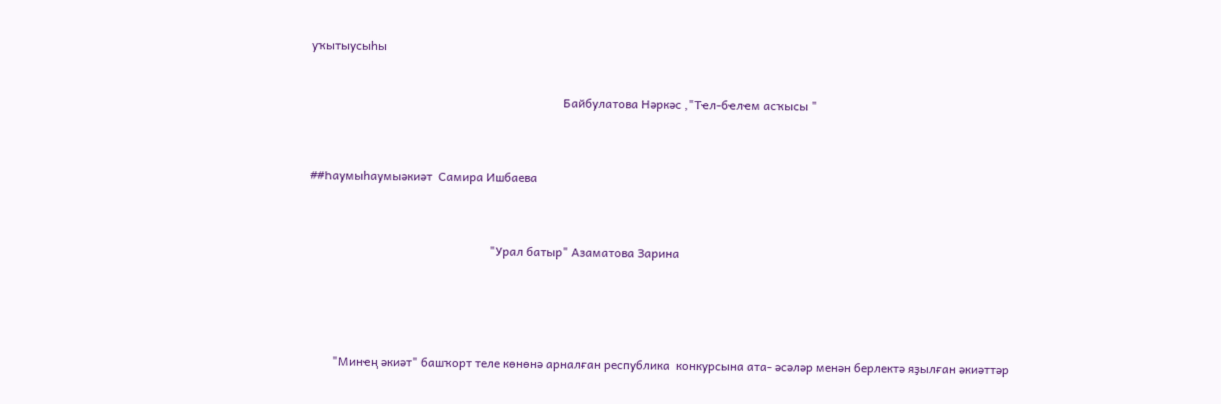уҡытыусыһы


                                                                                    Байбулатова Нәркәс ,"Тҽл-бҽлҽм асҡысы "



##Һаумыһаумыәкиәт  Самира Ишбаева



                                                            "Урал батыр" Азаматова Зарина





        "Минҽң әкиәт" башҡорт теле көнөнә арналған республика  конкурсына ата- әсәләр менән берлектә яҙылған әкиәттәр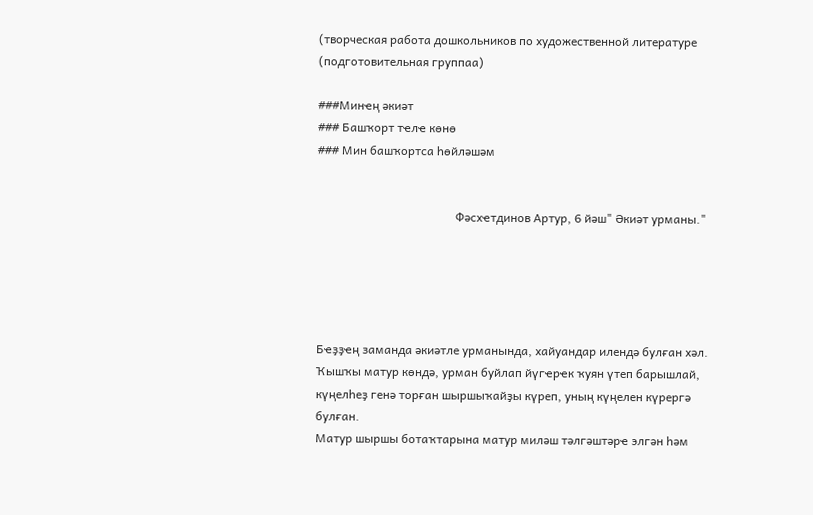(творческая работа дошкольников по художественной литературе (подготовительная группаа)

###Минҽң әкиәт
### Башҡорт тҽлҽ көнө
### Мин башҡортса һөйләшәм


                                              Фәсхҽтдинов Артур, 6 йәш" Әкиәт урманы."





Бҽҙҙҽң заманда әкиәтле урманында, хайуандар илендә булған хәл. Ҡышҡы матур көндә, урман буйлап йүгҽрҽк ҡуян үтеп барышлай, күңелһеҙ генә торған шыршыҡайҙы күреп, уның күңелен күрергә булған.
Матур шыршы ботаҡтарына матур миләш тәлгәштәрҽ элгән һәм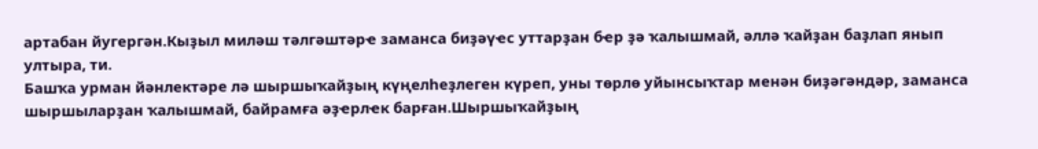артабан йугергән.Кыҙыл миләш тәлгәштәрҽ заманса биҙәүҽс уттарҙан бҽр ҙә ҡалышмай, әллә ҡайҙан баҙлап янып ултыра, ти.
Башҡа урман йәнлектәре лә шыршыҡайҙың күңелһеҙлеген күреп, уны төрлө уйынсыҡтар менән биҙәгәндәр, заманса шыршыларҙан ҡалышмай, байрамға әҙҽрлҽк барған.Шыршыҡайҙың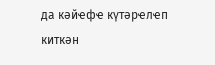да кәйҽфҽ күтәрҽлҽп киткән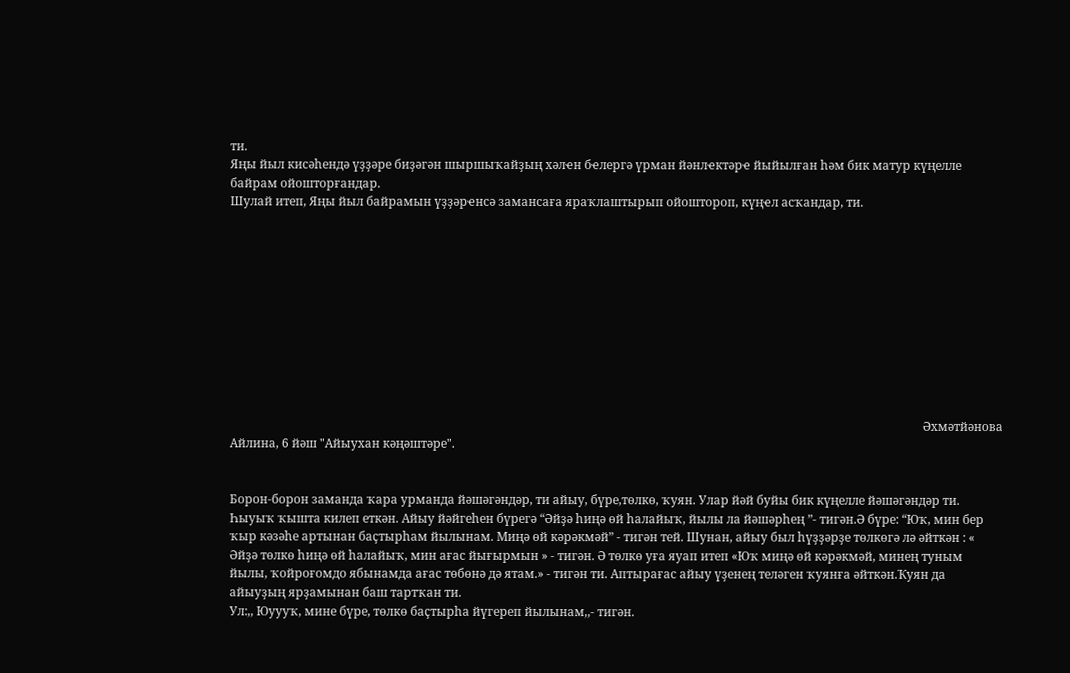ти.
Яңы йыл кисәһендә үҙҙәре биҙәгән шыршыҡайҙың хәлҽн бҽлергә үрман йәнлҽктәрҽ йыйылған һәм бик матур күңелле байрам ойошторғандар.
Шулай итеп, Яңы йыл байрамын үҙҙәрҽнсә замансаға яраҡлаштырып ойоштороп, күңҽл асҡандар, ти.











                                                                                                                                                                                                                                       Әхмәтйәнова Айлина, 6 йәш "Айыухан кәңәштәре".


Борон-борон заманда ҡара урманда йәшәгәндәр, ти айыу, бүре,төлкө, ҡуян. Улар йәй буйы бик күңелле йәшәгәндәр ти. Һыуыҡ ҡышта килеп еткән. Айыу йәйгеһен бүрегә “Әйҙә һиңә өй һалайыҡ, йылы ла йәшәрһең ”- тигән.Ә бүре: “Юҡ, мин бер ҡыр кәзәһе артынан баҫтырһам йылынам. Миңә өй кәрәкмәй” - тигән тей. Шунан, айыу был һүҙҙәрҙе төлкөгә лә әйткән : « Әйҙә төлкө һиңә өй һалайыҡ, мин ағас йығырмын » - тигән. Ә төлкө уға яуап итеп «Юҡ миңә өй кәрәкмәй, минең туным йылы, ҡойроғомдо ябынамда ағас төбөнә дә ятам.» - тигән ти. Аптырағас айыу үҙенең теләген ҡуянға әйткән.Ҡуян да айыуҙың ярҙамынан баш тартҡан ти.
Ул:,, Юуууҡ, мине бүре, төлкө баҫтырһа йүгереп йылынам,,- тигән.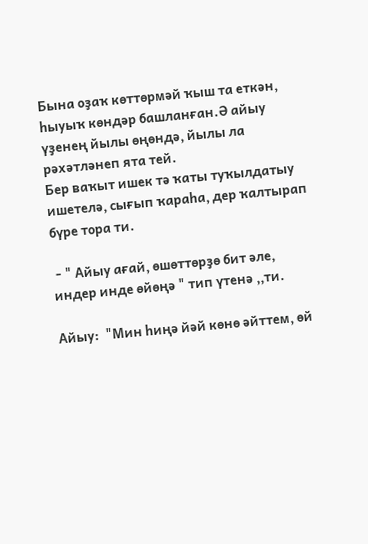Бына оҙаҡ көттөрмәй ҡыш та еткән, һыуыҡ көндәр башланған.Ә айыу үҙенең йылы өңөндә, йылы ла рәхәтләнеп ята тей.
Бер ваҡыт ишек тә ҡаты туҡылдатыу ишетелә, сығып ҡараһа, дер ҡалтырап бүре тора ти.

 - " Айыу ағай, өшөттөрҙө бит әле, индер инде өйөңә " тип үтенә ,,ти.

Айыу:  "Мин һиңә йәй көнө әйттем, өй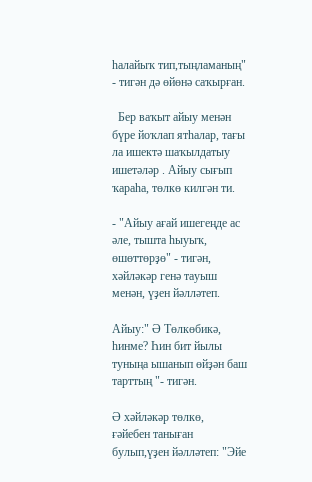һалайыҡ тип,тыңламаның" - тигән дә өйөнә саҡырған.

  Бер ваҡыт айыу менән бүре йоҡлап ятһалар, тағы ла ишектә шаҡылдатыу ишетәләр . Айыу сығып ҡараһа, төлкө килгән ти.

- "Айыу ағай ишегеңде ас әле, тышта һыуыҡ, өшөттөрҙө" - тигән, хәйләкәр генә тауыш менән, үҙен йәлләтеп.

Айыу:" Ә Төлкөбикә, һинме? Һин бит йылы туныңа ышанып өйҙән баш тарттың "- тигән.

Ә хәйләкәр төлкө,  ғәйебен таныған булып,үҙен йәлләтеп: "Эйе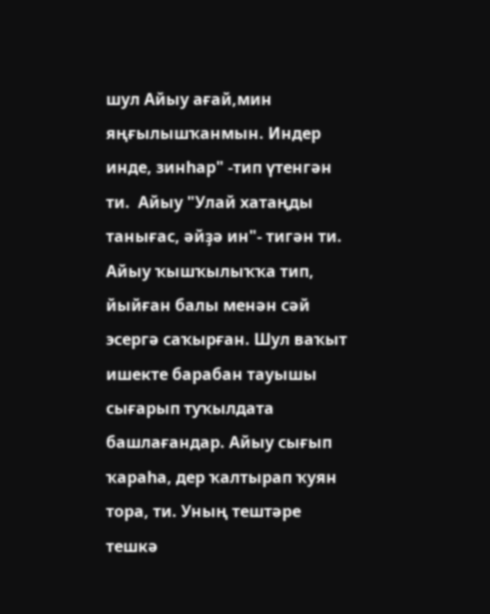шул Айыу ағай,мин яңғылышҡанмын. Индер инде, зинһар" -тип үтенгән ти.  Айыу "Улай хатаңды танығас, әйҙә ин"- тигән ти.
Айыу ҡышҡылыҡҡа тип, йыйған балы менән сәй эсергә саҡырған. Шул ваҡыт ишекте барабан тауышы сығарып туҡылдата башлағандар. Айыу сығып ҡараһа, дер ҡалтырап ҡуян тора, ти. Уның тештәре тешкә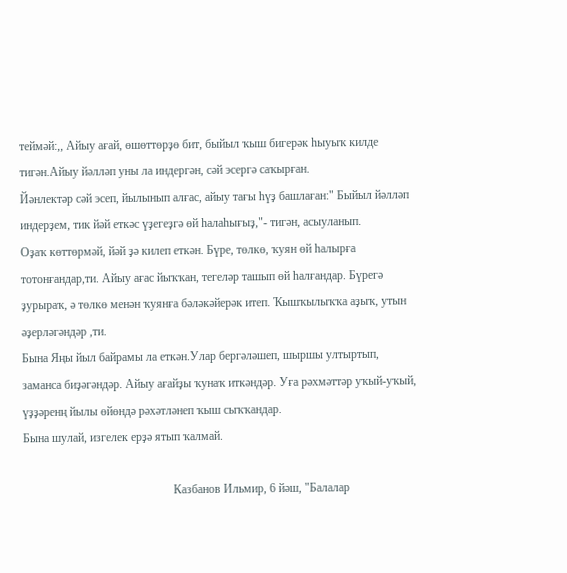теймәй:,, Айыу ағай, өшөттөрҙө бит, быйыл ҡыш бигерәк һыуыҡ килде тигән.Айыу йәлләп уны ла индергән, сәй эсергә саҡырған.
Йәнлектәр сәй эсеп, йылынып алғас, айыу тағы һүҙ башлаған:" Быйыл йәлләп индерҙем, тик йәй еткәс үҙегеҙгә өй һалаһығыҙ,"- тигән, асыуланып.
Оҙаҡ көттөрмәй, йәй ҙә килеп еткән. Бүре, төлкө, ҡуян өй һалырға тотонғандар,ти. Айыу ағас йыҡҡан, тегеләр ташып өй һалғандар. Бүрегә ҙурыраҡ, ә төлкө менән ҡуянға бәләкәйерәк итеп. Ҡышҡылыҡҡа аҙыҡ, утын әҙерләгәндәр ,ти.
Бына Яңы йыл байрамы ла еткән.Улар бергәләшеп, шыршы ултыртып, заманса биҙәгәндәр. Айыу ағайҙы ҡунаҡ иткәндәр. Уға рәхмәттәр уҡый-уҡый, үҙҙәренң йылы өйөндә рәхәтләнеп ҡыш сыҡҡандар.
Бына шулай, изгелек ерҙә ятып ҡалмай.

                                                  Казбанов Ильмир, 6 йәш, "Балалар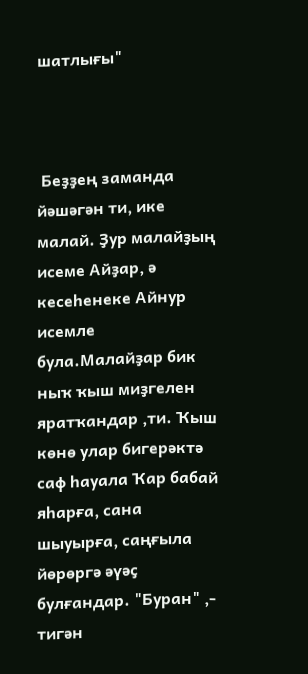шатлығы"



 Беҙҙең заманда йәшәгән ти, ике малай. Ҙур малайҙың исеме Айҙар, ә кесеһенеке Айнур исемле була.Малайҙар бик ныҡ ҡыш миҙгелен яратҡандар ,ти. Ҡыш көнө улар бигерәктә саф һауала Ҡар бабай яһарға, сана шыуырға, саңғыла йөрөргә әүәҫ булғандар. "Буран" ,- тигән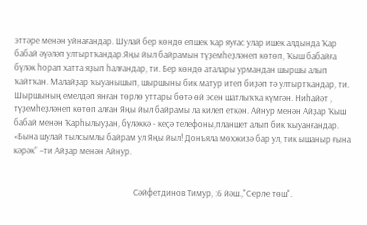эттәре менән уйнағандар. Шулай бер көндө епшек ҡар яуғас улар ишек алдында Ҡар бабай әүәләп ултыртҡандар.Яңы йыл байрамын түҙемһеҙләнеп көтөп, Ҡыш бабайға бүләк һорап хатта яҙып һалғандар, ти. Бер көндө аталары урмандан шыршы алып ҡайтҡан. Малайҙар ҡыуанышып, шыршыны бик матур итеп биҙәп тә ултыртҡандар, ти. Шыршының емелдәп янған төрлө уттары бөтә өй эсен шатлыҡҡа күмгән. Ниһайәт , түҙемһеҙләнеп көтөп алған Яңы йыл байрамы ла килеп еткән. Айнур менән Айҙар Ҡыш бабай менән Ҡарһылыуҙан, бүләккә - кеҫә телефоны,планшет алып бик ҡыуанғандар. «Бына шулай тылсымлы байрам ул Яңы йыл! Донъяла мөхжизә бар ул, тик ышаныр ғына кәрәк” –ти Айҙар менән Айнур.


                                                            Сәйфетдинов Тимур, :6 йәш.,"Сҽрлҽ төш".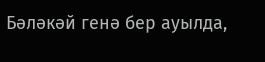Бәләкәй генә бер ауылда,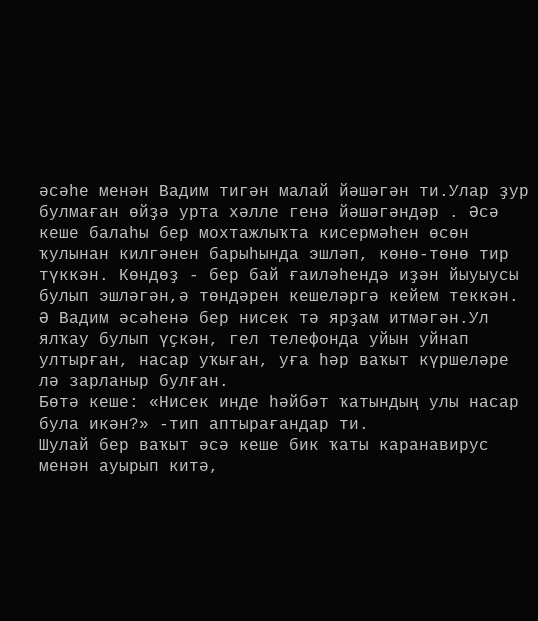әсәһе менән Вадим тигән малай йәшәгән ти.Улар ҙур булмаған өйҙә урта хәлле генә йәшәгәндәр . Әсә кеше балаһы бер мохтажлыҡта кисермәһен өсөн ҡулынан килгәнен барыһында эшләп, көнө-төнө тир түккән. Көндөҙ - бер бай ғаиләһендә иҙән йыуыусы булып эшләгән,ә төндәрен кешеләргә кейем теккән.
Ә Вадим әсәһенә бер нисек тә ярҙам итмәгән.Ул ялҡау булып үҫкән, гел телефонда уйын уйнап ултырған, насар уҡыған, уға һәр ваҡыт күршеләре лә зарланыр булған.
Бөтә кеше: «Нисек инде һәйбәт ҡатындың улы насар була икән?» -тип аптырағандар ти.
Шулай бер ваҡыт әсә кеше бик ҡаты каранавирус менән ауырып китә,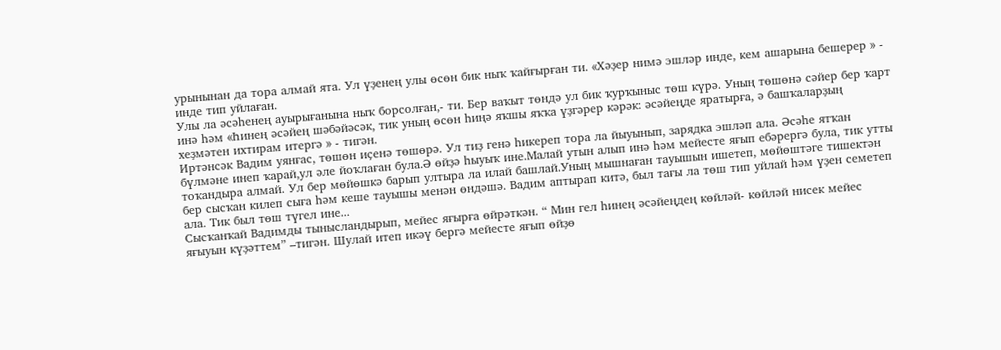урынынан да тора алмай ята. Ул үҙенең улы өсөн бик ныҡ ҡайғырған ти. «Хәҙер нимә эшләр инде, кем ашарына бешерер » - инде тип уйлаған.
Улы ла әсәһенең ауырығанына ныҡ борсолған,- ти. Бер ваҡыт төндә ул бик ҡурҡыныс төш күрә. Уның төшөнә сәйер бер ҡарт инә һәм «Һинең әсәйең шәбәйәсәк, тик уның өсөн һиңә яҡшы яҡҡа үҙгәрер кәрәк: әсәйеңде яратырға, ә башҡаларҙың хеҙмәтен ихтирам итергә » - тигән.
Иртәнсәк Вадим уянғас, төшөн иҫенә төшөрә. Ул тиҙ генә һикереп тора ла йыуынып, зарядка эшләп ала. Әсәһе ятҡан бүлмәне инеп ҡарай,ул әле йоҡлаған була.Ә өйҙә һыуыҡ ине.Малай утын алып инә һәм мейесте яғып ебәрергә була, тик утты тоҡандыра алмай. Ул бер мөйөшкә барып ултыра ла илай башлай.Уның мышнаған тауышын ишетеп, мөйөштәге тишектән бер сысҡан килеп сыға һәм кеше тауышы менән өндәшә. Вадим аптырап китә, был тағы ла төш тип уйлай һәм үҙен семетеп ала. Тик был төш түгел ине...
Сысҡанҡай Вадимды тынысландырып, мейес яғырға өйрәткән. “ Мин гел һинең әсәйеңдең көйләй- көйләй нисек мейес яғыуын күҙәттем” –тигән. Шулай итеп икәү бергә мейесте яғып өйҙө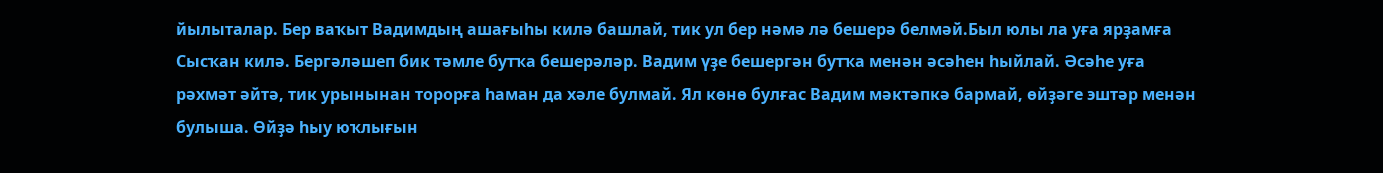йылыталар. Бер ваҡыт Вадимдың ашағыһы килә башлай, тик ул бер нәмә лә бешерә белмәй.Был юлы ла уға ярҙамға Сысҡан килә. Бергәләшеп бик тәмле бутҡа бешерәләр. Вадим үҙе бешергән бутҡа менән әсәһен һыйлай. Әсәһе уға рәхмәт әйтә, тик урынынан торорға һаман да хәле булмай. Ял көнө булғас Вадим мәктәпкә бармай, өйҙәге эштәр менән булыша. Өйҙә һыу юҡлығын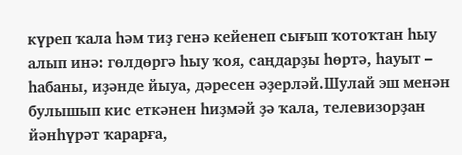күреп ҡала һәм тиҙ генә кейенеп сығып ҡотоҡтан һыу алып инә: гөлдөргә һыу ҡоя, саңдарҙы һөртә, һауыт – һабаны, иҙәнде йыуа, дәресен әҙерләй.Шулай эш менән булышып кис еткәнен һиҙмәй ҙә ҡала, телевизорҙан йәнһүрәт ҡарарға,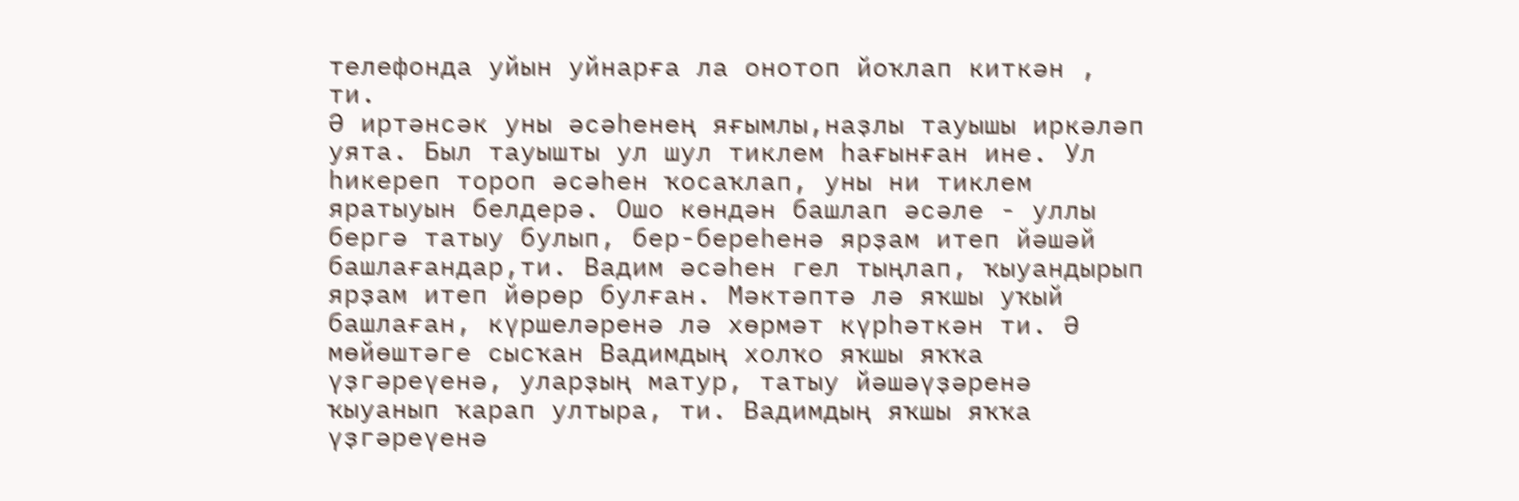телефонда уйын уйнарға ла онотоп йоҡлап киткән , ти.
Ә иртәнсәк уны әсәһенең яғымлы,наҙлы тауышы иркәләп уята. Был тауышты ул шул тиклем һағынған ине. Ул һикереп тороп әсәһен ҡосаҡлап, уны ни тиклем яратыуын белдерә. Ошо көндән башлап әсәле - уллы бергә татыу булып, бер-береһенә ярҙам итеп йәшәй башлағандар,ти. Вадим әсәһен гел тыңлап, ҡыуандырып ярҙам итеп йөрөр булған. Мәктәптә лә яҡшы уҡый башлаған, күршеләренә лә хөрмәт күрһәткән ти. Ә мөйөштәге сысҡан Вадимдың холҡо яҡшы яҡҡа үҙгәреүенә, уларҙың матур, татыу йәшәүҙәренә ҡыуанып ҡарап ултыра, ти. Вадимдың яҡшы яҡҡа үҙгәреүенә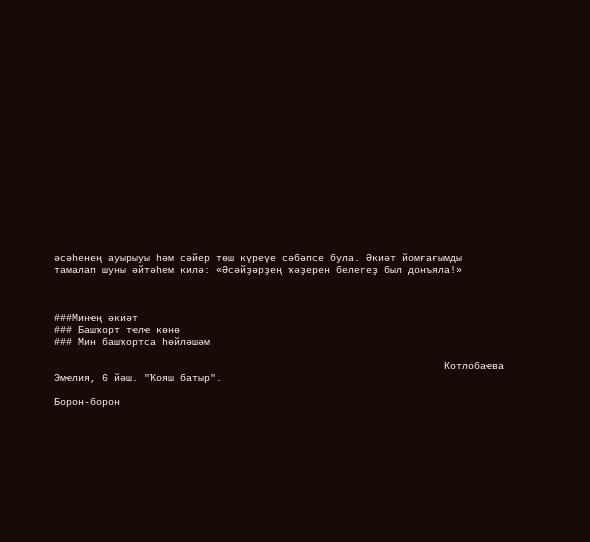әсәһенең ауырыуы һәм сәйер төш күреүе сәбәпсе була. Әкиәт йомғағымды тамалап шуны әйтәһем килә: «Әсәйҙәрҙең ҡәҙерен белегеҙ был донъяла!»



###Минҽң әкиәт
### Башҡорт тҽлҽ көнө
### Мин башҡортса һөйләшәм

                                                                 Котлобаҽва Эмҽлия, 6 йәш. "Ҡояш батыр".

Борон-борон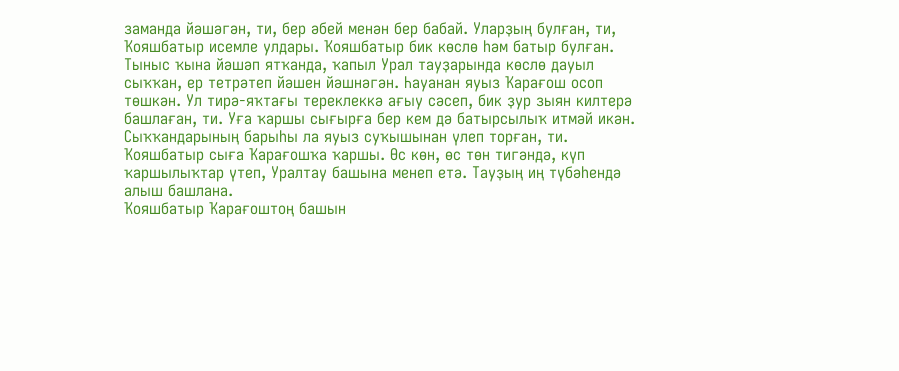заманда йәшәгән, ти, бер әбей менән бер бабай. Уларҙың булған, ти, Ҡояшбатыр исемле улдары. Ҡояшбатыр бик көслө һәм батыр булған. Тыныс ҡына йәшәп ятҡанда, ҡапыл Урал тауҙарында көслө дауыл сыҡҡан, ер тетрәтеп йәшен йәшнәгән. Һауанан яуыз Ҡарағош осоп төшкән. Ул тирә-яҡтағы тереклеккә ағыу сәсеп, бик ҙур зыян килтерә башлаған, ти. Уға ҡаршы сығырға бер кем дә батырсылыҡ итмәй икән. Сыҡҡандарының барыһы ла яуыз суҡышынан үлеп торған, ти.
Ҡояшбатыр сыға Ҡарағошҡа ҡаршы. Өс көн, өс төн тигәндә, күп ҡаршылыҡтар үтеп, Уралтау башына менеп етә. Тауҙың иң түбәһендә алыш башлана.
Ҡояшбатыр Ҡарағоштоң башын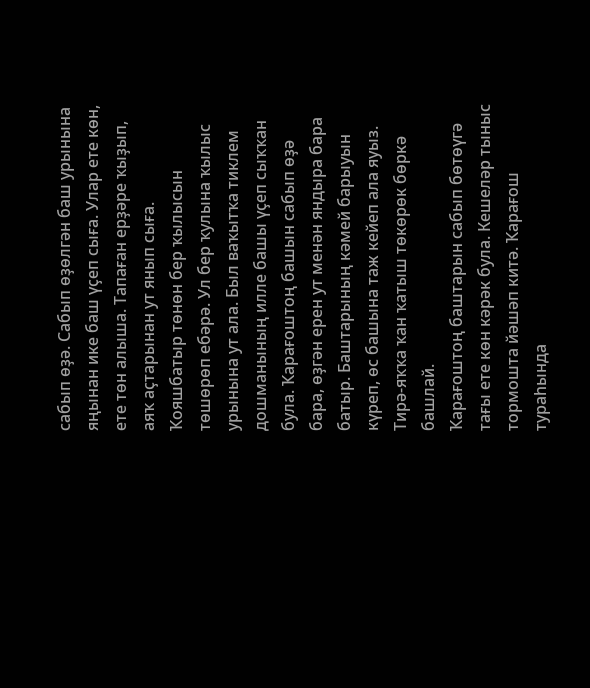сабып өҙә. Сабып өҙөлгән баш урынына яңынан ике баш үҫеп сыға. Улар ете көн, ете төн алыша. Тапаған ерҙәре ҡыҙып, аяҡ аҫтарынан ут янып сыға.
Ҡояшбатыр төнөн бер ҡылысын төшөрөп ебәрә. Ул бер ҡулына ҡылыс урынына ут ала. Был ваҡытҡа тиклем дошманының илле башы үҫеп сыҡҡан була. Ҡарағоштоң башын сабып өҙә бара, өҙгән ерен ут менән яндыра бара батыр. Баштарының кәмей барыуын күреп, өс башына таж кейеп ала яуыз. Тирә-яҡҡа ҡан ҡатыш төкөрөк бөркә башлай.
Ҡарағоштоң баштарын сабып бөтөүгә тағы ете көн кәрәк була. Кешеләр тыныс тормошта йәшәп китә. Ҡарағош тураһында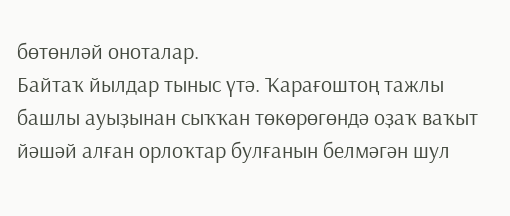бөтөнләй оноталар.
Байтаҡ йылдар тыныс үтә. Ҡарағоштоң тажлы башлы ауыҙынан сыҡҡан төкөрөгөндә оҙаҡ ваҡыт йәшәй алған орлоҡтар булғанын белмәгән шул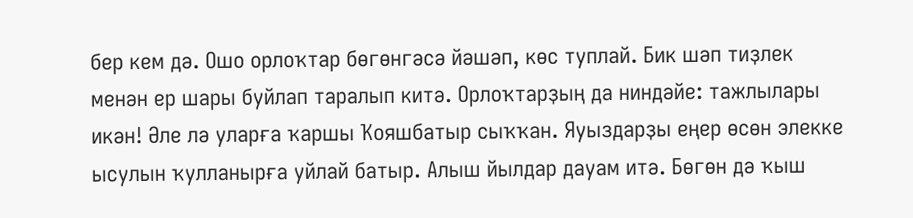бер кем дә. Ошо орлоҡтар бөгөнгәсә йәшәп, көс туплай. Бик шәп тиҙлек менән ер шары буйлап таралып китә. Орлоҡтарҙың да ниндәйе: тажлылары икән! Әле лә уларға ҡаршы Ҡояшбатыр сыҡҡан. Яуыздарҙы еңер өсөн элекке ысулын ҡулланырға уйлай батыр. Алыш йылдар дауам итә. Бөгөн дә ҡыш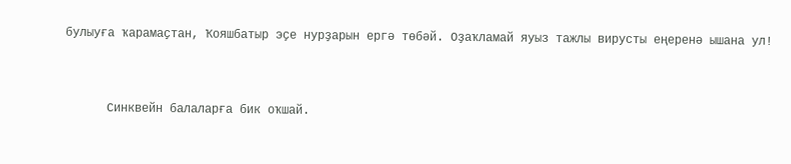булыуға ҡарамаҫтан, Ҡояшбатыр эҫе нурҙарын ергә төбәй. Оҙаҡламай яуыз тажлы вирусты еңеренә ышана ул!



      Синквейн балаларға бик оҡшай.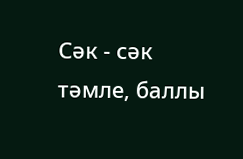Сәк - сәк
тәмле, баллы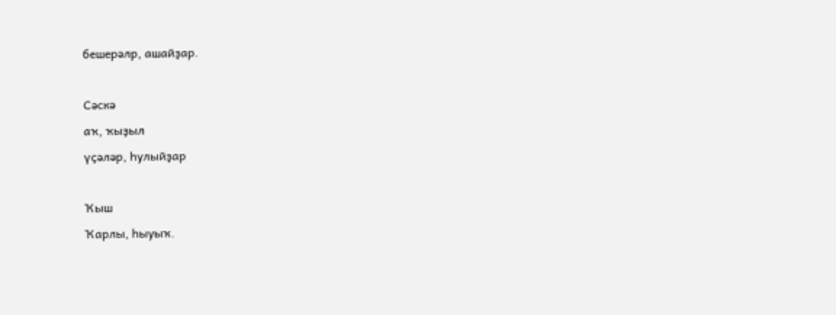бешерәлр, ашайҙар.

Сәскә
аҡ, ҡыҙыл
үҫәләр, һулыйҙар

Ҡыш
Ҡарлы, һыуыҡ.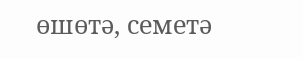өшөтә, семетә